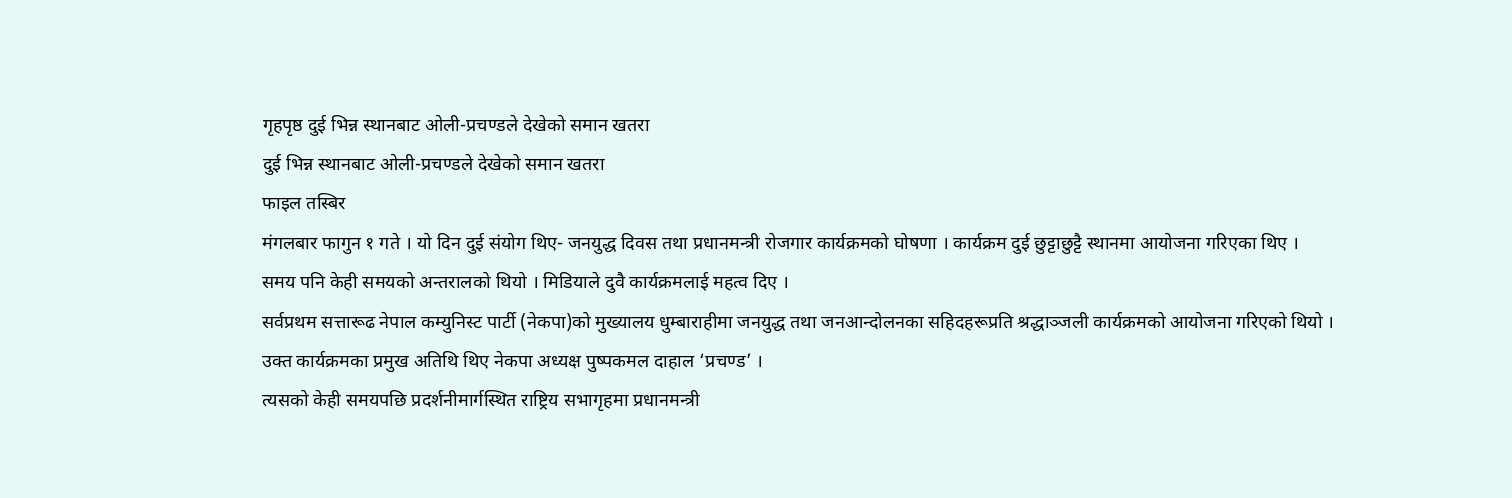गृहपृष्ठ दुई भिन्न स्थानबाट ओली-प्रचण्डले देखेको समान खतरा
दुई भिन्न स्थानबाट ओली-प्रचण्डले देखेको समान खतरा
फाइल तस्बिर
मंगलबार फागुन १ गते । यो दिन दुई संयोग थिए- जनयुद्ध दिवस तथा प्रधानमन्त्री रोजगार कार्यक्रमको घोषणा । कार्यक्रम दुई छुट्टाछुट्टै स्थानमा आयोजना गरिएका थिए ।
समय पनि केही समयको अन्तरालको थियो । मिडियाले दुवै कार्यक्रमलाई महत्व दिए ।
सर्वप्रथम सत्तारूढ नेपाल कम्युनिस्ट पार्टी (नेकपा)को मुख्यालय धुम्बाराहीमा जनयुद्ध तथा जनआन्दोलनका सहिदहरूप्रति श्रद्धाञ्जली कार्यक्रमको आयोजना गरिएको थियो । उक्त कार्यक्रमका प्रमुख अतिथि थिए नेकपा अध्यक्ष पुष्पकमल दाहाल ‘प्रचण्ड’ ।
त्यसको केही समयपछि प्रदर्शनीमार्गस्थित राष्ट्रिय सभागृहमा प्रधानमन्त्री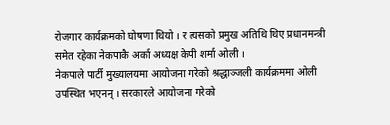रोजगार कार्यक्रमको घोषणा थियो । र त्यसको प्रमुख अतिथि थिए प्रधानमन्त्री समेत रहेका नेकपाकै अर्का अध्यक्ष केपी शर्मा ओली ।
नेकपाले पार्टी मुख्यालयमा आयोजना गरेको श्रद्धाञ्जली कार्यक्रममा ओली उपस्थित भएनन् । सरकारले आयोजना गरेको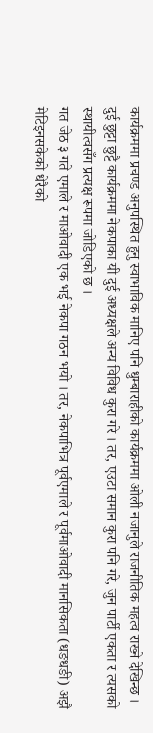कार्यक्रममा प्रचण्ड अनुपस्थित हुनु स्वाभाविक मानिए पनि धुम्बाराहीको कार्यक्रममा ओली नजानुले राजनीतिक महत्व राख्ने देखिन्छ ।
दुई छुट्टा छुट्टै कार्यक्रममा नेकपाका यी दुई अध्यक्षले अन्य विविध कुरा गरे । तर, एउटा समान कुरा पनि गरे, जुन पार्टी एकता र त्यसको स्थायीत्वसँग प्रत्यक्ष रूपमा जोडिएको छ ।
गत जेठ ३ गते एमाले र माओवादी एक भई नेकपा गठन भयो । तर, नेकपाभित्र पूर्वएमाले र पूर्वमाओवादी मानसिकता (धङधङी) अझै मेटिइनसकेको धेरैको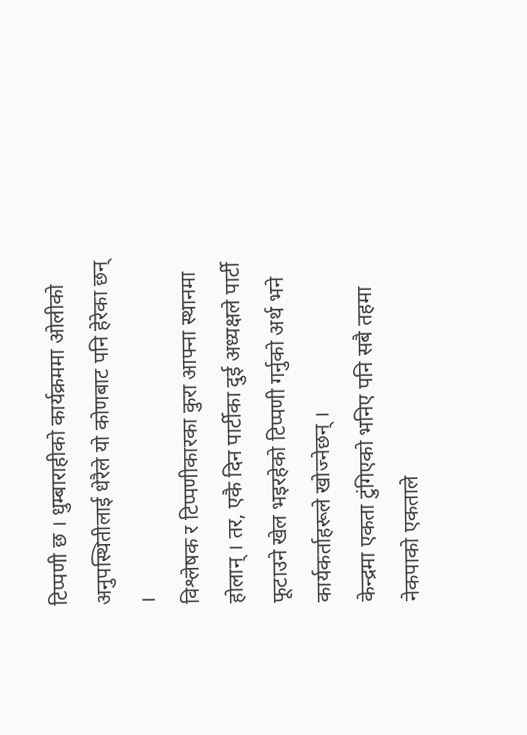टिप्पणी छ । धुम्बाराहीको कार्यक्रममा ओलीको अनुपस्थितीलाई धेरैले यो कोणबाट पनि हेरेका छन् ।
विश्लेषक र टिप्पणीकारका कुरा आफ्ना स्थानमा होलान् । तर, एकै दिन पार्टीका दुई अध्यक्षले पार्टी फूटाउने खेल भइरहेको टिप्पणी गर्नुको अर्थ भने कार्यकर्ताहरूले खोज्नेछन् ।
केन्द्रमा एकता टुंगिएको भनिए पनि सबै तहमा नेकपाको एकताले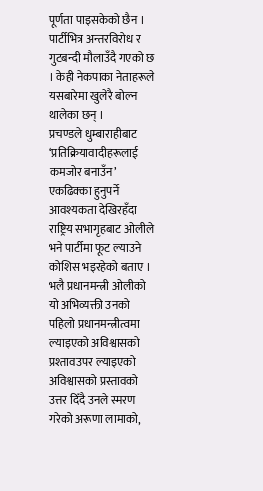पूर्णता पाइसकेको छैन । पार्टीभित्र अन्तरविरोध र गुटबन्दी मौलाउँदै गएको छ । केही नेकपाका नेताहरूले यसबारेमा खुलेरै बोल्न थालेका छन् ।
प्रचण्डले धुम्बाराहीबाट ‘प्रतिक्रियावादीहरूलाई कमजोर बनाउँन’ एकढिक्का हुनुपर्ने आवश्यकता देखिरहँदा राष्ट्रिय सभागृहबाट ओलीले भने पार्टीमा फूट ल्याउने कोशिस भइरहेको बताए ।
भलै प्रधानमन्त्री ओलीको यो अभिव्यक्ती उनको पहिलो प्रधानमन्त्रीत्वमा ल्याइएको अविश्वासको प्रश्तावउपर ल्याइएको अविश्वासको प्रस्तावको उत्तर दिँदै उनले स्मरण गरेको अरूणा लामाको,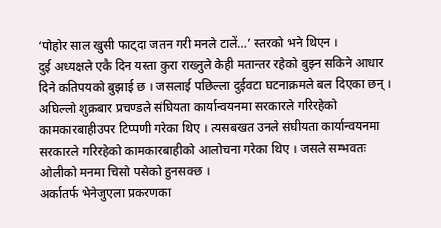‘पोहोर साल खुसी फाट्दा जतन गरी मनले टालें…’ स्तरको भने थिएन ।
दुई अध्यक्षले एकै दिन यस्ता कुरा राख्नुले केही मतान्तर रहेको बुझ्न सकिने आधार दिने कतिपयको बुझाई छ । जसलाई पछिल्ला दुईवटा घटनाक्रमले बल दिएका छन् ।
अघिल्लो शुक्रबार प्रचण्डले संघियता कार्यान्वयनमा सरकारले गरिरहेको कामकारबाहीउपर टिप्पणी गरेका थिए । त्यसबखत उनले संघीयता कार्यान्वयनमा सरकारले गरिरहेको कामकारबाहीको आलोचना गरेका थिए । जसले सम्भवतः ओलीको मनमा चिसो पसेको हुनसक्छ ।
अर्कातर्फ भेनेजुएला प्रकरणका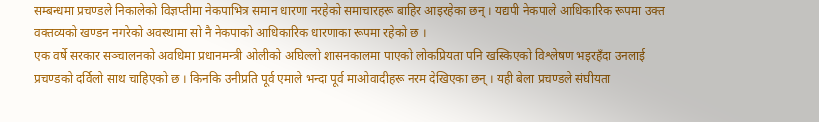सम्बन्धमा प्रचण्डले निकालेको विज्ञप्तीमा नेकपाभित्र समान धारणा नरहेको समाचारहरू बाहिर आइरहेका छन् । यद्यपी नेकपाले आधिकारिक रूपमा उक्त वक्तव्यको खण्डन नगरेको अवस्थामा सो नै नेकपाको आधिकारिक धारणाका रूपमा रहेको छ ।
एक वर्षे सरकार सञ्चालनको अवधिमा प्रधानमन्त्री ओलीको अघिल्लो शासनकालमा पाएको लोकप्रियता पनि खस्किएको विश्लेषण भइरहँदा उनलाई प्रचण्डको दर्विलो साथ चाहिएको छ । किनकि उनीप्रति पूर्व एमाले भन्दा पूर्व माओवादीहरू नरम देखिएका छन् । यही बेला प्रचण्डले संघीयता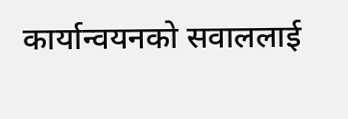कार्यान्वयनको सवाललाई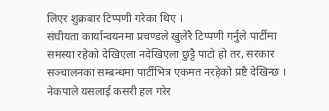लिएर शुक्रबार टिप्पणी गरेका थिए ।
संघीयता कार्यान्वयनमा प्रचण्डले खुलेरै टिप्पणी गर्नुले पार्टीमा समस्या रहेको देखिएला नदेखिएला छुट्टै पाटो हो तर, सरकार सञ्चालनका सम्बन्धमा पार्टीभित्र एकमत नरहेको प्रष्टै देखिन्छ ।
नेकपाले यसलाई कसरी हल गरेर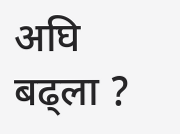अघि बढ्ला ?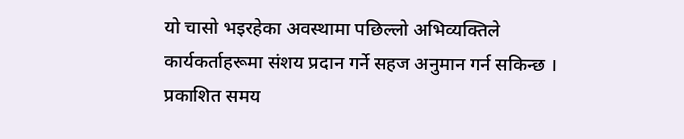यो चासो भइरहेका अवस्थामा पछिल्लो अभिव्यक्तिले कार्यकर्ताहरूमा संशय प्रदान गर्ने सहज अनुमान गर्न सकिन्छ ।
प्रकाशित समय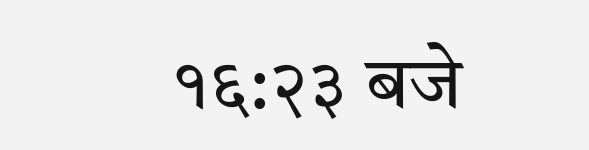१६:२३ बजे